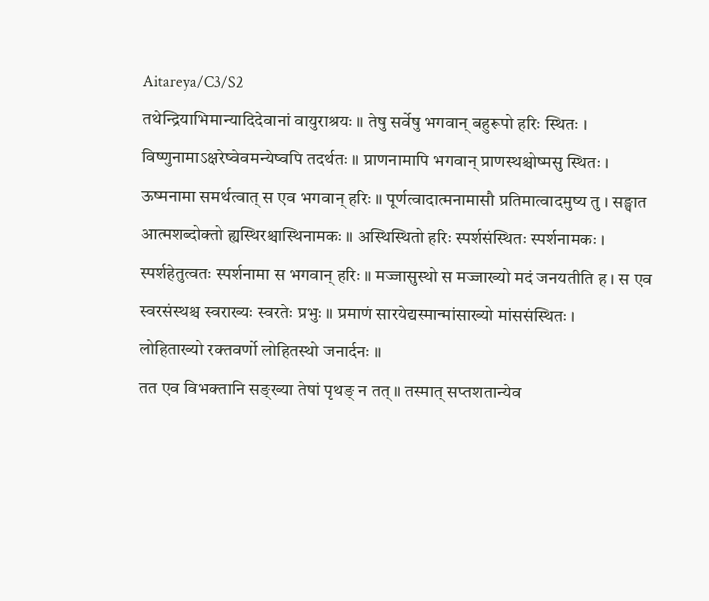Aitareya/C3/S2
तथेन्द्रियाभिमान्यादिदेवानां वायुराश्रयः ॥ तेषु सर्वेषु भगवान् बहुरूपो हरिः स्थितः । विष्णुनामाऽक्षरेष्वेवमन्येष्वपि तदर्थतः ॥ प्राणनामापि भगवान् प्राणस्थश्चोष्मसु स्थितः । ऊष्मनामा समर्थत्वात् स एव भगवान् हरिः ॥ पूर्णत्वादात्मनामासौ प्रतिमात्वादमुष्य तु । सङ्घात आत्मशब्दोक्तो ह्यस्थिरश्चास्थिनामकः ॥ अस्थिस्थितो हरिः स्पर्शसंस्थितः स्पर्शनामकः । स्पर्शहेतुत्वतः स्पर्शनामा स भगवान् हरिः ॥ मज्जासुस्थो स मज्जाख्यो मदं जनयतीति ह । स एव स्वरसंस्थश्च स्वराख्यः स्वरतेः प्रभुः ॥ प्रमाणं सारयेद्यस्मान्मांसाख्यो मांससंस्थितः ।
लोहिताख्यो रक्तवर्णो लोहितस्थो जनार्दनः ॥
तत एव विभक्तानि सङ्ख्या तेषां पृथङ् न तत् ॥ तस्मात् सप्तशतान्येव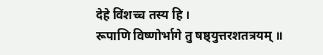देहे विंशच्च तस्य हि ।
रूपाणि विष्णोर्भागे तु षष्ठ्युत्तरशतत्रयम् ॥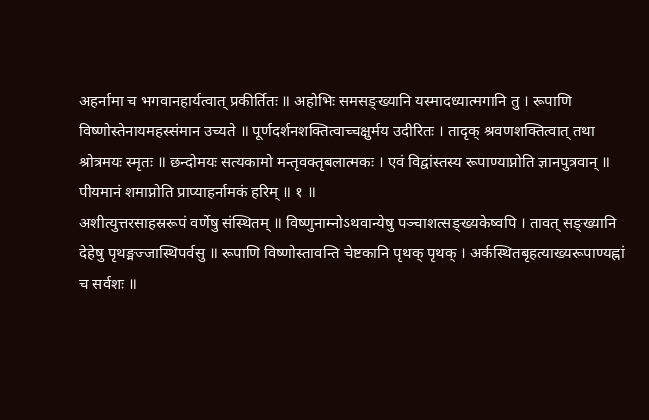अहर्नामा च भगवानहार्यत्वात् प्रकीर्तितः ॥ अहोभिः समसङ्ख्यानि यस्मादध्यात्मगानि तु । रूपाणि विष्णोस्तेनायमहस्संमान उच्यते ॥ पूर्णदर्शनशक्तित्वाच्चक्षुर्मय उदीरितः । तादृक् श्रवणशक्तित्वात् तथा श्रोत्रमयः स्मृतः ॥ छन्दोमयः सत्यकामो मन्तृवक्तृबलात्मकः । एवं विद्वांस्तस्य रूपाण्याप्नोति ज्ञानपुत्रवान् ॥
पीयमानं शमाप्नोति प्राप्याहर्नामकं हरिम् ॥ १ ॥
अशीत्युत्तरसाहस्ररूपं वर्णेषु संस्थितम् ॥ विष्णुनाम्नोऽथवान्येषु पञ्चाशत्सङ्ख्यकेष्वपि । तावत् सङ्ख्यानि देहेषु पृथङ्मज्जास्थिपर्वसु ॥ रूपाणि विष्णोस्तावन्ति चेष्टकानि पृथक् पृथक् । अर्कस्थितबृहत्याख्यरूपाण्यह्नां च सर्वशः ॥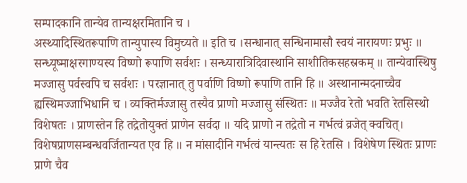सम्पादकानि तान्येव तान्यक्षरमितानि च ।
अस्थ्यादिस्थितरूपाणि तान्युपास्य विमुच्यते ॥ इति च ।सन्धानात् सन्धिनामासौ स्वयं नारायणः प्रभुः ॥ सन्ध्यूष्माक्षरगाण्यस्य विष्णो रूपाणि सर्वशः । सन्ध्यारात्रिदिवास्थानि साशीतिकसहस्रकम् ॥ तान्येवास्थिषु मज्जासु पर्वस्वपि च सर्वशः । परज्ञानात् तु पर्वाणि विष्णो रूपाणि तानि हि ॥ अस्थानान्मदनाच्चैव ह्यस्थिमज्जाभिधानि च । व्यक्तिर्मज्जासु तस्यैव प्राणो मज्जासु संस्थितः ॥ मज्जैव रेतो भवति रेतसिस्थो विशेषतः । प्राणस्तेन हि तद्रेतोयुक्तं प्राणेन सर्वदा ॥ यदि प्राणो न तद्रेतो न गर्भत्वं व्रजेत् क्वचित्। विशेषप्राणसम्बन्धवर्जितान्यत एव हि ॥ न मांसादीनि गर्भत्वं यान्त्यतः स हि रेतसि । विशेषेण स्थितः प्राणः प्राणे चैव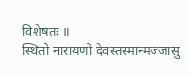विशेषतः ॥
स्थितो नारायणो देवस्तस्मान्मज्जासु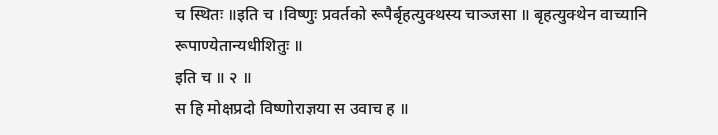च स्थितः ॥इति च ।विष्णुः प्रवर्तको रूपैर्बृहत्युक्थस्य चाञ्जसा ॥ बृहत्युक्थेन वाच्यानि रूपाण्येतान्यधीशितुः ॥
इति च ॥ २ ॥
स हि मोक्षप्रदो विष्णोराज्ञया स उवाच ह ॥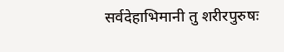सर्वदेहाभिमानी तु शरीरपुरुषः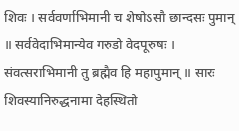शिवः । सर्ववर्णाभिमानी च शेषोऽसौ छान्दसः पुमान् ॥ सर्ववेदाभिमान्येव गरुडो वेदपूरुषः । संवत्सराभिमानी तु ब्रह्मैव हि महापुमान् ॥ सारः शिवस्यानिरुद्धनामा देहस्थितो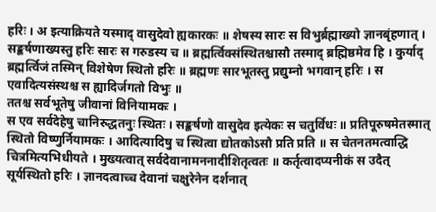हरिः । अ इत्याक्रियते यस्माद् वासुदेवो ह्यकारकः ॥ शेषस्य सारः स विभुर्ब्रह्माख्यो ज्ञानबृंहणात् । सङ्कर्षणाख्यस्तु हरिः सारः स गरुडस्य च ॥ ब्रह्मर्त्विक्संस्थितश्चासौ तस्माद् ब्रह्मिष्ठमेव हि । कुर्याद् ब्रह्मर्त्विजं तस्मिन् विशेषेण स्थितो हरिः ॥ ब्रह्मणः सारभूतस्तु प्रद्युम्नो भगवान् हरिः । स एवादित्यसंस्थश्च स ह्यादिर्जगतो विभुः ॥
ततश्च सर्वभूतेषु जीवानां विनियामकः ।
स एव सर्वदेहेषु चानिरुद्धतनुः स्थितः । सङ्कर्षणो वासुदेव इत्येकः स चतुर्विधः ॥ प्रतिपूरुषमेतस्मात् स्थितो विष्णुर्नियामकः । आदित्यादिषु च स्थित्वा द्योतकोऽसौ प्रति प्रति ॥ स चेतनतमत्वाद्धि चित्रमित्यभिधीयते । मुख्यत्वात् सर्वदेवानामननादीशितृत्वतः ॥ कर्तृत्वादप्यनीकं स उदैत् सूर्यस्थितो हरिः । ज्ञानदत्वाच्च देवानां चक्षुरेनेन दर्शनात्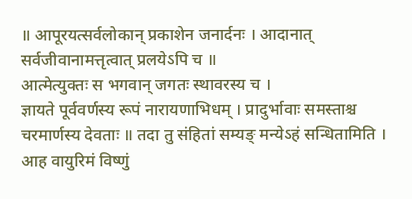॥ आपूरयत्सर्वलोकान् प्रकाशेन जनार्दनः । आदानात् सर्वजीवानामत्तृत्वात् प्रलयेऽपि च ॥
आत्मेत्युक्तः स भगवान् जगतः स्थावरस्य च ।
ज्ञायते पूर्ववर्णस्य रूपं नारायणाभिधम् । प्रादुर्भावाः समस्ताश्च चरमार्णस्य देवताः ॥ तदा तु संहितां सम्यङ् मन्येऽहं सन्धितामिति । आह वायुरिमं विष्णुं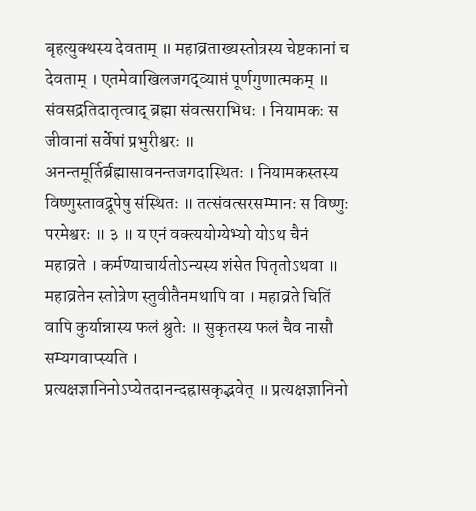बृहत्युक्थस्य देवताम् ॥ महाव्रताख्यस्तोत्रस्य चेष्टकानां च देवताम् । एतमेवाखिलजगद्व्याप्तं पूर्णगुणात्मकम् ॥ संवसद्रतिदातृत्वाद् ब्रह्मा संवत्सराभिधः । नियामकः स जीवानां सर्वेषां प्रभुरीश्वरः ॥ अनन्तमूर्तिर्ब्रह्मासावनन्तजगदास्थितः । नियामकस्तस्य विष्णुस्तावद्रूपेषु संस्थितः ॥ तत्संवत्सरसम्मानः स विष्णुः परमेश्वरः ॥ ३ ॥ य एनं वक्त्ययोग्येभ्यो योऽथ चैनं महाव्रते । कर्मण्याचार्यतोऽन्यस्य शंसेत पितृतोऽथवा ॥ महाव्रतेन स्तोत्रेण स्तुवीतैनमथापि वा । महाव्रते चितिं वापि कुर्यान्नास्य फलं श्रुतेः ॥ सुकृतस्य फलं चैव नासौ सम्यगवाप्स्यति । प्रत्यक्षज्ञानिनोऽप्येतदानन्दह्रासकृद्भवेत् ॥ प्रत्यक्षज्ञानिनो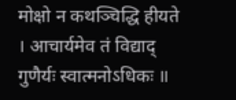मोक्षो न कथञ्चिद्धि हीयते । आचार्यमेव तं विद्याद् गुणैर्यः स्वात्मनोऽधिकः ॥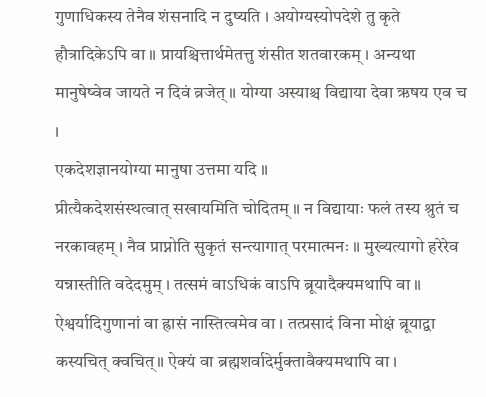गुणाधिकस्य तेनैव शंसनादि न दुष्यति । अयोग्यस्योपदेशे तु कृते हौत्रादिकेऽपि वा ॥ प्रायश्चित्तार्थमेतत्तु शंसीत शतवारकम् । अन्यथा मानुषेष्वेव जायते न दिवं व्रजेत् ॥ योग्या अस्याश्च विद्याया देवा ऋषय एव च ।
एकदेशज्ञानयोग्या मानुषा उत्तमा यदि ॥
प्रीत्यैकदेशसंस्थत्वात् सखायमिति चोदितम् ॥ न विद्यायाः फलं तस्य श्रुतं च नरकावहम् । नैव प्राप्नोति सुकृतं सन्त्यागात् परमात्मनः ॥ मुख्यत्यागो हरेरेव यन्नास्तीति वदेदमुम् । तत्समं वाऽधिकं वाऽपि ब्रूयादैक्यमथापि वा ॥ ऐश्वर्यादिगुणानां वा ह्रासं नास्तित्वमेव वा । तत्प्रसादं विना मोक्षं ब्रूयाद्वा कस्यचित् क्वचित्॥ ऐक्यं वा ब्रह्मशर्वादेर्मुक्तावैक्यमथापि वा ।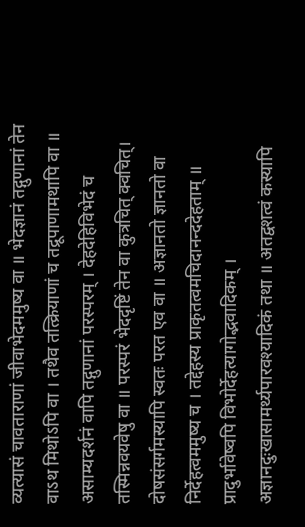व्यत्यासं चावताराणां जीवाभेदममुष्य वा ॥ भेदज्ञानं तद्गुणानां तेन वाऽथ मिथोऽपि वा । तथैव तत्क्रियाणां च तद्रूपाणामथापि वा ॥ असाम्यदर्शनं वापि तद्गुणानां परस्परम् । देहदेहिविभेदं च तस्मिन्नवयवेषु वा ॥ परस्परं भेददृष्टिं तेन वा कुत्रचित् क्वचित्। दोषसंसर्गमस्यापि स्वतः परत एव वा ॥ अज्ञानतो ज्ञानतो वा निर्देहत्वममुष्य च । तद्देहस्य प्राकृतत्वमचिदानन्ददेहताम् ॥ प्रादुर्भावेष्वपि विभोर्देहत्यागोद्भवादिकम् । अज्ञानदुःखासामर्थ्यपारवश्यादिकं तथा ॥ अतद्वशत्वं कस्यापि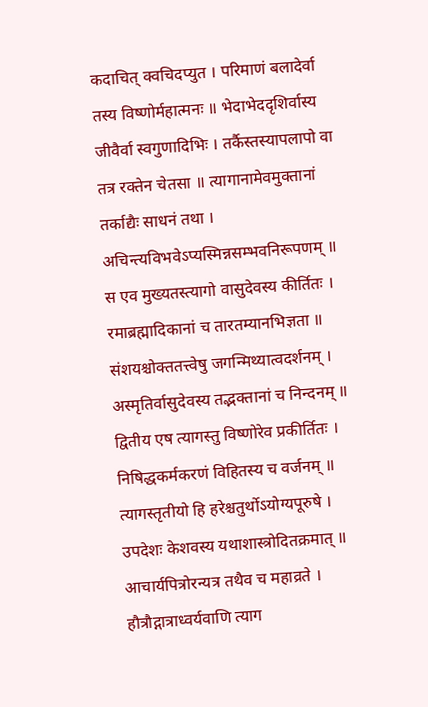कदाचित् क्वचिदप्युत । परिमाणं बलादेर्वा तस्य विष्णोर्महात्मनः ॥ भेदाभेददृशिर्वास्य जीवैर्वा स्वगुणादिभिः । तर्कैस्तस्यापलापो वा तत्र रक्तेन चेतसा ॥ त्यागानामेवमुक्तानां तर्काद्यैः साधनं तथा । अचिन्त्यविभवेऽप्यस्मिन्नसम्भवनिरूपणम् ॥ स एव मुख्यतस्त्यागो वासुदेवस्य कीर्तितः । रमाब्रह्मादिकानां च तारतम्यानभिज्ञता ॥ संशयश्चोक्ततत्त्वेषु जगन्मिथ्यात्वदर्शनम् । अस्मृतिर्वासुदेवस्य तद्भक्तानां च निन्दनम् ॥ द्वितीय एष त्यागस्तु विष्णोरेव प्रकीर्तितः । निषिद्धकर्मकरणं विहितस्य च वर्जनम् ॥ त्यागस्तृतीयो हि हरेश्चतुर्थोऽयोग्यपूरुषे । उपदेशः केशवस्य यथाशास्त्रोदितक्रमात् ॥ आचार्यपित्रोरन्यत्र तथैव च महाव्रते । हौत्रौद्गात्राध्वर्यवाणि त्याग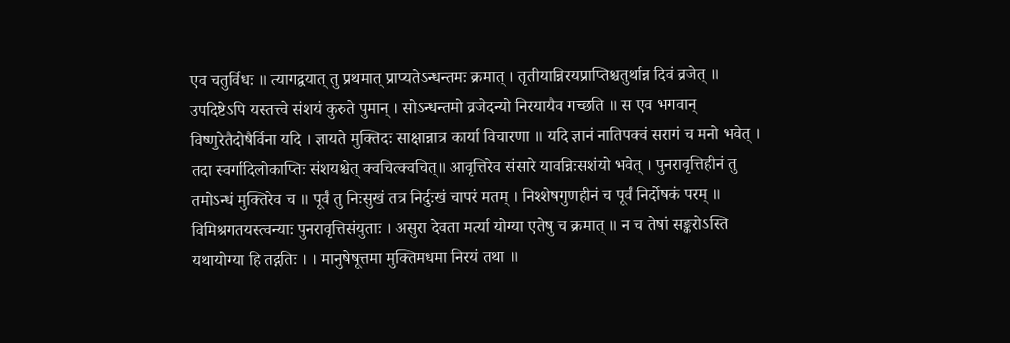एव चतुर्विधः ॥ त्यागद्वयात् तु प्रथमात् प्राप्यतेऽन्धन्तमः क्रमात् । तृतीयान्निरयप्राप्तिश्चतुर्थान्न दिवं व्रजेत् ॥ उपदिष्टेऽपि यस्तत्त्वे संशयं कुरुते पुमान् । सोऽन्धन्तमो व्रजेदन्यो निरयायैव गच्छति ॥ स एव भगवान् विष्णुरेतैदोषैर्विना यदि । ज्ञायते मुक्तिदः साक्षान्नात्र कार्या विचारणा ॥ यदि ज्ञानं नातिपक्वं सरागं च मनो भवेत् । तदा स्वर्गादिलोकाप्तिः संशयश्चेत् क्वचित्क्वचित्॥ आवृत्तिरेव संसारे यावन्निःसशंयो भवेत् । पुनरावृत्तिहीनं तु तमोऽन्धं मुक्तिरेव च ॥ पूर्वं तु निःसुखं तत्र निर्दुःखं चापरं मतम् । निश्शेषगुणहीनं च पूर्वं निर्दोषकं परम् ॥ विमिश्रगतयस्त्वन्याः पुनरावृत्तिसंयुताः । असुरा देवता मर्त्या योग्या एतेषु च क्रमात् ॥ न च तेषां सङ्करोऽस्ति यथायोग्या हि तद्गतिः । । मानुषेषूत्तमा मुक्तिमधमा निरयं तथा ॥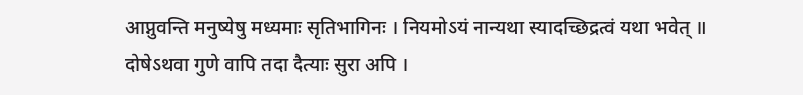आप्नुवन्ति मनुष्येषु मध्यमाः सृतिभागिनः । नियमोऽयं नान्यथा स्यादच्छिद्रत्वं यथा भवेत् ॥ दोषेऽथवा गुणे वापि तदा दैत्याः सुरा अपि ।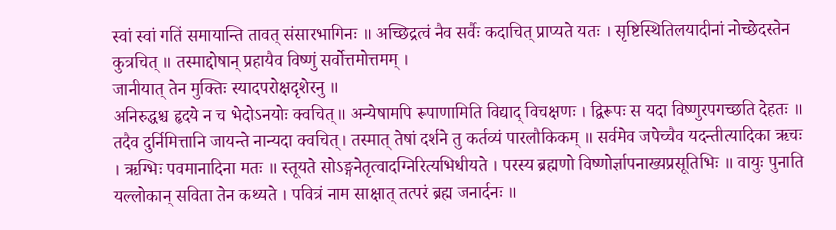स्वां स्वां गतिं समायान्ति तावत् संसारभागिनः ॥ अच्छिद्रत्वं नैव सर्वैः कदाचित् प्राप्यते यतः । सृष्टिस्थितिलयादीनां नोच्छेदस्तेन कुत्रचित् ॥ तस्माद्दोषान् प्रहायैव विष्णुं सर्वोत्तमोत्तमम् ।
जानीयात् तेन मुक्तिः स्यादपरोक्षदृशेरनु ॥
अनिरुद्धश्च हृदये न च भेदोऽनयोः क्वचित्॥ अन्येषामपि रूपाणामिति विद्याद् विचक्षणः । द्विरूपः स यदा विष्णुरपगच्छति देहतः ॥ तदैव दुर्निमित्तानि जायन्ते नान्यदा क्वचित्। तस्मात् तेषां दर्शने तु कर्तव्यं पारलौकिकम् ॥ सर्वमेव जपेच्चैव यदन्तीत्यादिका ऋचः । ऋग्भिः पवमानादिना मतः ॥ स्तूयते सोऽङ्गनेतृत्वादग्निरित्यभिधीयते । परस्य ब्रह्मणो विष्णोर्ज्ञापनाख्यप्रसूतिभिः ॥ वायुः पुनाति यल्लोकान् सविता तेन कथ्यते । पवित्रं नाम साक्षात् तत्परं ब्रह्म जनार्दनः ॥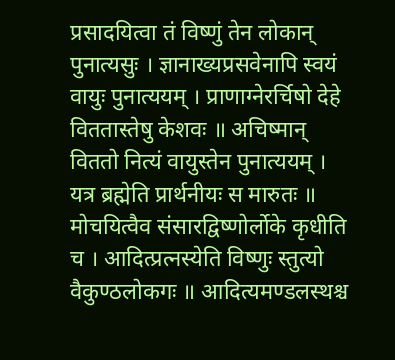प्रसादयित्वा तं विष्णुं तेन लोकान् पुनात्यसुः । ज्ञानाख्यप्रसवेनापि स्वयं वायुः पुनात्ययम् । प्राणाग्नेरर्चिषो देहे विततास्तेषु केशवः ॥ अचिष्मान् विततो नित्यं वायुस्तेन पुनात्ययम् । यत्र ब्रह्मेति प्रार्थनीयः स मारुतः ॥ मोचयित्वैव संसारद्विष्णोर्लोके कृधीति च । आदित्प्रत्नस्येति विष्णुः स्तुत्यो वैकुण्ठलोकगः ॥ आदित्यमण्डलस्थश्च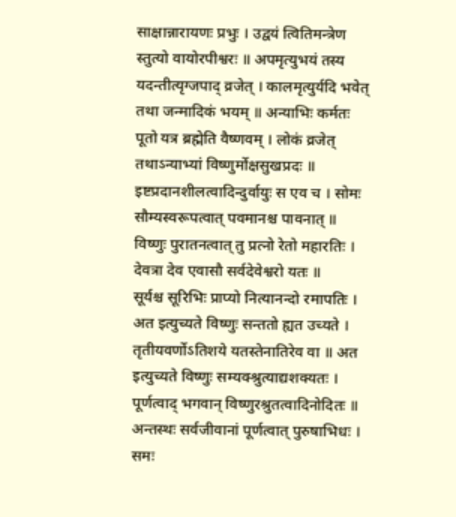साक्षान्नारायणः प्रभुः । उद्वयं त्वितिमन्त्रेण स्तुत्यो वायोरपीश्वरः ॥ अपमृत्युभयं तस्य यदन्तीत्यृग्जपाद् व्रजेत् । कालमृत्युर्यदि भवेत् तथा जन्मादिकं भयम् ॥ अन्याभिः कर्मतः पूतो यत्र ब्रह्मेति वैष्णवम् । लोकं व्रजेत् तथाऽन्याभ्यां विष्णुर्मोक्षसुखप्रदः ॥ इष्टप्रदानशीलत्वादिन्दुर्वायुः स एव च । सोमः सौम्यस्वरूपत्वात् पवमानश्च पावनात् ॥ विष्णुः पुरातनत्वात् तु प्रत्नो रेतो महारतिः । देवत्रा देव एवासौ सर्वदेवेश्वरो यतः ॥
सूर्यश्च सूरिभिः प्राप्यो नित्यानन्दो रमापतिः ।
अत इत्युच्यते विष्णुः सन्ततो ह्यत उच्यते । तृतीयवर्णोऽतिशये यतस्तेनातिरेव वा ॥ अत इत्युच्यते विष्णुः सम्यक्श्रुत्याद्यशक्यतः । पूर्णत्वाद् भगवान् विष्णुरश्रुतत्वादिनोदितः ॥ अन्तस्थः सर्वजीवानां पूर्णत्वात् पुरुषाभिधः । समः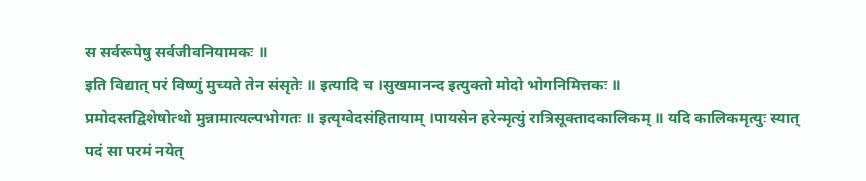स सर्वरूपेषु सर्वजीवनियामकः ॥
इति विद्यात् परं विष्णुं मुच्यते तेन संसृतेः ॥ इत्यादि च ।सुखमानन्द इत्युक्तो मोदो भोगनिमित्तकः ॥
प्रमोदस्तद्विशेषोत्थो मुन्नामात्यल्पभोगतः ॥ इत्यृग्वेदसंहितायाम् ।पायसेन हरेन्मृत्युं रात्रिसूक्तादकालिकम् ॥ यदि कालिकमृत्युः स्यात् पदं सा परमं नयेत्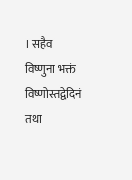। सहैव विष्णुना भक्तं विष्णोस्तद्वेदिनं तथा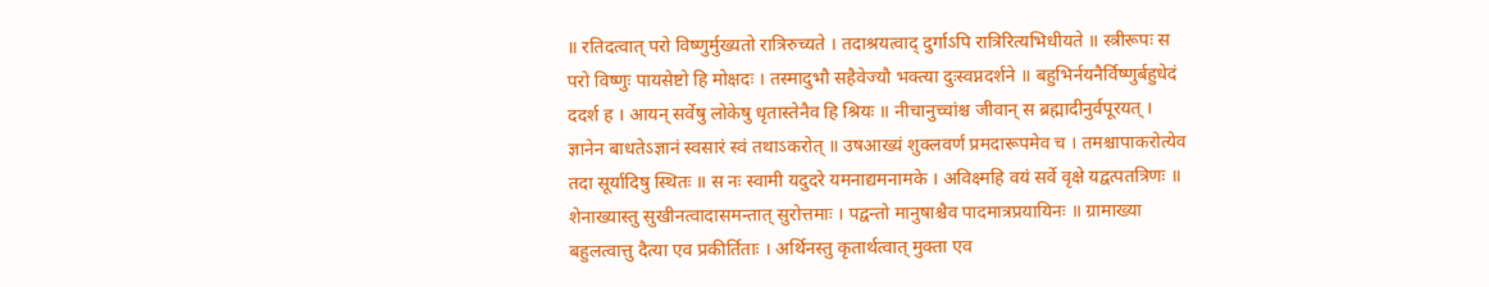॥ रतिदत्वात् परो विष्णुर्मुख्यतो रात्रिरुच्यते । तदाश्रयत्वाद् दुर्गाऽपि रात्रिरित्यभिधीयते ॥ स्त्रीरूपः स परो विष्णुः पायसेष्टो हि मोक्षदः । तस्मादुभौ सहैवेज्यौ भक्त्या दुःस्वप्नदर्शने ॥ बहुभिर्नयनैर्विष्णुर्बहुधेदं ददर्श ह । आयन् सर्वेषु लोकेषु धृतास्तेनैव हि श्रियः ॥ नीचानुच्चांश्च जीवान् स ब्रह्मादीनुर्वपूरयत् । ज्ञानेन बाधतेऽज्ञानं स्वसारं स्वं तथाऽकरोत् ॥ उषआख्यं शुक्लवर्णं प्रमदारूपमेव च । तमश्चापाकरोत्येव तदा सूर्यादिषु स्थितः ॥ स नः स्वामी यदुदरे यमनाद्यमनामके । अविक्ष्महि वयं सर्वे वृक्षे यद्वत्पतत्रिणः ॥ शेनाख्यास्तु सुखीनत्वादासमन्तात् सुरोत्तमाः । पद्वन्तो मानुषाश्चैव पादमात्रप्रयायिनः ॥ ग्रामाख्या बहुलत्वात्तु दैत्या एव प्रकीर्तिताः । अर्थिनस्तु कृतार्थत्वात् मुक्ता एव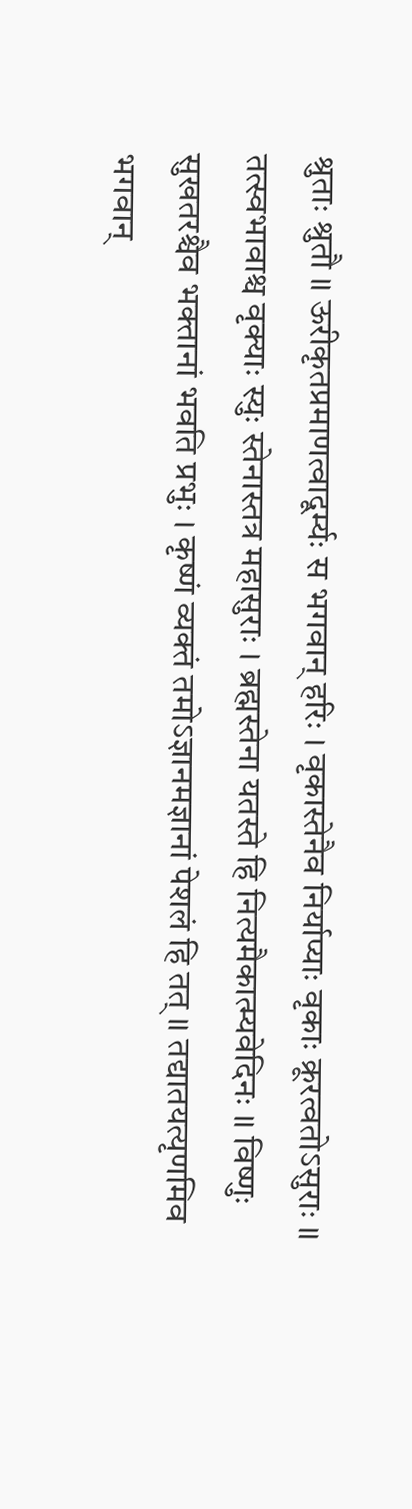श्रुताः श्रुतौ ॥ ऊरीकृतप्रमाणत्वादूर्म्यः स भगवान् हरिः । वृकास्तेनैव निर्याप्याः वृकाः क्रूरत्वतोऽसुराः ॥ तत्स्वभावाश्च वृक्याः स्युः स्तेनास्तत्र महासुराः । ब्रह्मस्तेना यतस्ते हि नित्यमैकात्म्यवेदिनः ॥ विष्णुः सुखतरश्चैव भक्तानां भवति प्रभुः । कृष्णं व्यक्तं तमोऽज्ञानमज्ञानां पेशलं हि तत् ॥ तद्यातयत्यृणमिव भगवान्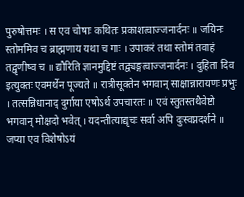पुरुषोत्तमः । स एव चोषाः कथितः प्रकाशत्वाज्जनार्दनः ॥ जयिनः स्तोममिव च ब्राह्मणाय यथा च गाः । उपाकरं तथा स्तोमं तवाहं तद्वृणीष्व च ॥ द्यौरिति ज्ञानमुद्दिष्टं तद्व्यङ्गत्वाज्जनार्दनः । दुहिता दिव इत्युक्तः एवमर्थेन पूज्यते ॥ रात्रीसूक्तेन भगवान् साक्षान्नारायणः प्रभुः । तत्सन्निधानाद् दुर्गाया एषोऽर्थ उपचारतः ॥ एवं स्तुतस्तथैवेष्टो भगवान् मोक्षदो भवेत् । यदन्तीत्याद्यृचः सर्वा अपि दुःस्वप्नदर्शने ॥ जप्या एव विशेषोऽयं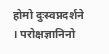होमो दुःस्वप्नदर्शने । परोक्षज्ञानिनो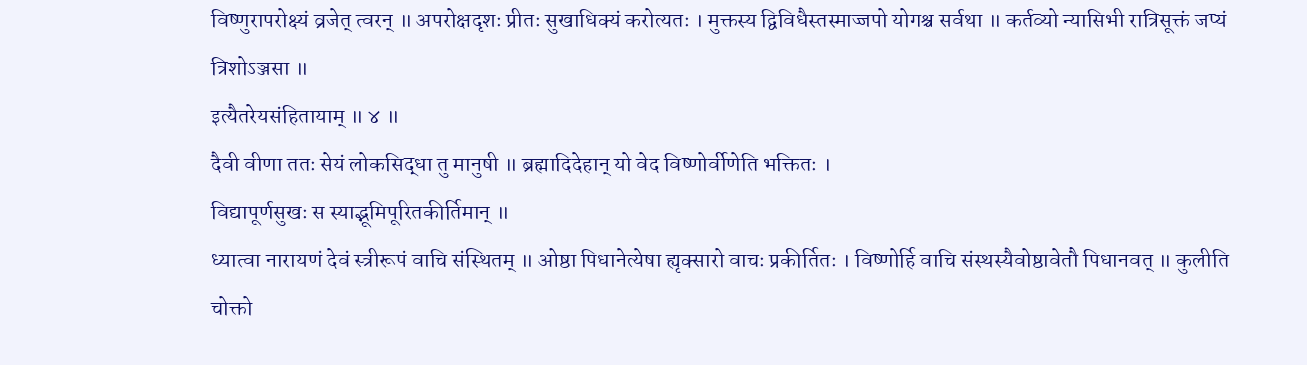विष्णुरापरोक्ष्यं व्रजेत् त्वरन् ॥ अपरोक्षदृशः प्रीतः सुखाधिक्यं करोत्यतः । मुक्तस्य द्विविधैस्तस्माज्जपो योगश्च सर्वथा ॥ कर्तव्यो न्यासिभी रात्रिसूक्तं जप्यं त्रिशोऽञ्जसा ॥
इत्यैतरेयसंहितायाम् ॥ ४ ॥
दैवी वीणा ततः सेयं लोकसिद्धा तु मानुषी ॥ ब्रह्मादिदेहान् यो वेद विष्णोर्वीणेति भक्तितः ।
विद्यापूर्णसुखः स स्याद्भूमिपूरितकीर्तिमान् ॥
ध्यात्वा नारायणं देवं स्त्रीरूपं वाचि संस्थितम् ॥ ओष्ठा पिधानेत्येषा ह्यृक्सारो वाचः प्रकीर्तितः । विष्णोर्हि वाचि संस्थस्यैवोष्ठावेतौ पिधानवत् ॥ कुलीति चोक्तो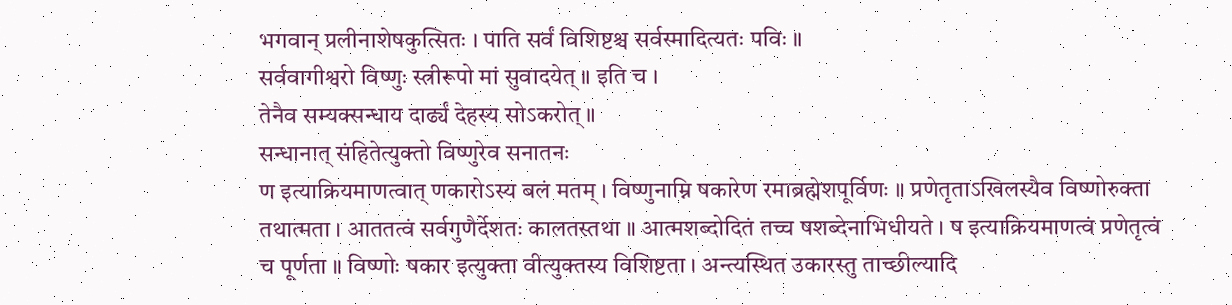भगवान् प्रलीनाशेषकुत्सितः । पाति सर्वं विशिष्टश्च सर्वस्मादित्यतः पविः ॥
सर्ववागीश्वरो विष्णुः स्त्रीरूपो मां सुवादयेत् ॥ इति च ।
तेनैव सम्यक्सन्धाय दार्ढ्यं देहस्य सोऽकरोत् ॥
सन्धानात् संहितेत्युक्तो विष्णुरेव सनातनः
ण इत्याक्रियमाणत्वात् णकारोऽस्य बलं मतम् । विष्णुनाम्नि षकारेण रमाब्रह्मेशपूर्विणः ॥ प्रणेतृताऽखिलस्यैव विष्णोरुक्ता तथात्मता । आततत्वं सर्वगुणैर्देशतः कालतस्तथा ॥ आत्मशब्दोदितं तच्च षशब्देनाभिधीयते । ष इत्याक्रियमाणत्वं प्रणेतृत्वं च पूर्णता ॥ विष्णोः षकार इत्युक्ता वीत्युक्तस्य विशिष्टता । अन्त्यस्थित उकारस्तु ताच्छील्यादि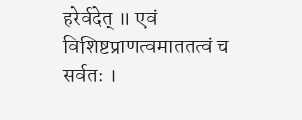हरेर्वदेत् ॥ एवं विशिष्टप्राणत्वमाततत्वं च सर्वतः ।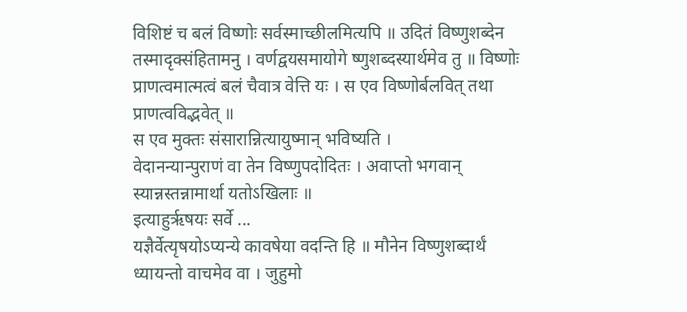विशिष्टं च बलं विष्णोः सर्वस्माच्छीलमित्यपि ॥ उदितं विष्णुशब्देन तस्मादृक्संहितामनु । वर्णद्वयसमायोगे ष्णुशब्दस्यार्थमेव तु ॥ विष्णोः प्राणत्वमात्मत्वं बलं चैवात्र वेत्ति यः । स एव विष्णोर्बलवित् तथा प्राणत्वविद्भवेत् ॥
स एव मुक्तः संसारान्नित्यायुष्मान् भविष्यति ।
वेदानन्यान्पुराणं वा तेन विष्णुपदोदितः । अवाप्तो भगवान् स्यान्नस्तन्नामार्था यतोऽखिलाः ॥
इत्याहुर्ऋषयः सर्वे ...
यज्ञैर्वेत्यृषयोऽप्यन्ये कावषेया वदन्ति हि ॥ मौनेन विष्णुशब्दार्थं ध्यायन्तो वाचमेव वा । जुहुमो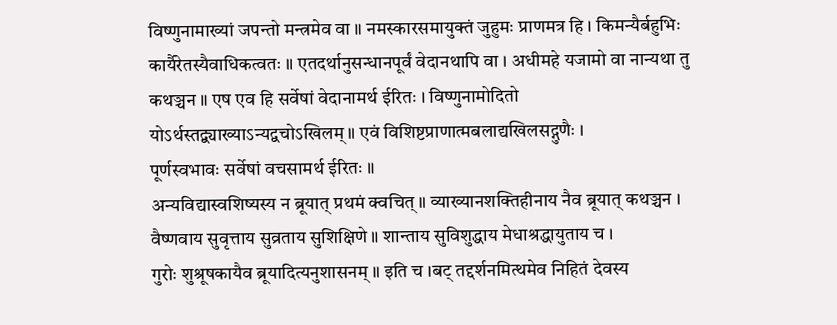विष्णुनामाख्यां जपन्तो मन्त्रमेव वा ॥ नमस्कारसमायुक्तं जुहुमः प्राणमत्र हि । किमन्यैर्बहुभिः कार्यैरेतस्यैवाधिकत्वतः ॥ एतदर्थानुसन्धानपूर्वं वेदानथापि वा । अधीमहे यजामो वा नान्यथा तु कथञ्चन ॥ एष एव हि सर्वेषां वेदानामर्थ ईरितः । विष्णुनामोदितो योऽर्थस्तद्व्याख्याऽन्यद्वचोऽखिलम् ॥ एवं विशिष्टप्राणात्मबलाद्यखिलसद्गुणैः ।
पूर्णस्वभावः सर्वेषां वचसामर्थ ईरितः ॥
अन्यविद्यास्वशिष्यस्य न ब्रूयात् प्रथमं क्वचित्॥ व्याख्यानशक्तिहीनाय नैव ब्रूयात् कथञ्चन । वैष्णवाय सुवृत्ताय सुव्रताय सुशिक्षिणे ॥ शान्ताय सुविशुद्धाय मेधाश्रद्धायुताय च ।
गुरोः शुश्रूषकायैव ब्रूयादित्यनुशासनम् ॥ इति च ।बट् तद्दर्शनमित्थमेव निहितं देवस्य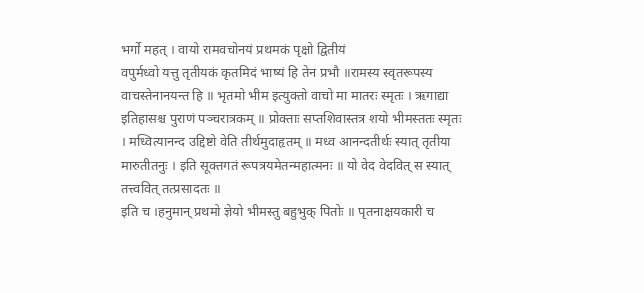भर्गो महत् । वायो रामवचोनयं प्रथमकं पृक्षो द्वितीयं
वपुर्मध्वो यत्तु तृतीयकं कृतमिदं भाष्यं हि तेन प्रभौ ॥रामस्य स्वृतरूपस्य वाचस्तेनानयन्त हि ॥ भृतमो भीम इत्युक्तो वाचो मा मातरः स्मृतः । ऋगाद्या इतिहासश्च पुराणं पञ्चरात्रकम् ॥ प्रोक्ताः सप्तशिवास्तत्र शयो भीमस्ततः स्मृतः । मध्वित्यानन्द उद्दिष्टो वेति तीर्थमुदाहृतम् ॥ मध्व आनन्दतीर्थः स्यात् तृतीया मारुतीतनुः । इति सूक्तगतं रूपत्रयमेतन्महात्मनः ॥ यो वेद वेदवित् स स्यात् तत्त्ववित् तत्प्रसादतः ॥
इति च ।हनुमान् प्रथमो ज्ञेयो भीमस्तु बहुभुक् पितोः ॥ पृतनाक्षयकारी च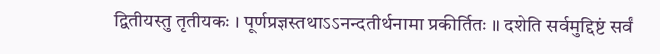द्वितीयस्तु तृतीयकः । पूर्णप्रज्ञस्तथाऽऽनन्दतीर्थनामा प्रकीर्तितः ॥ दशेति सर्वमुद्दिष्टं सर्वं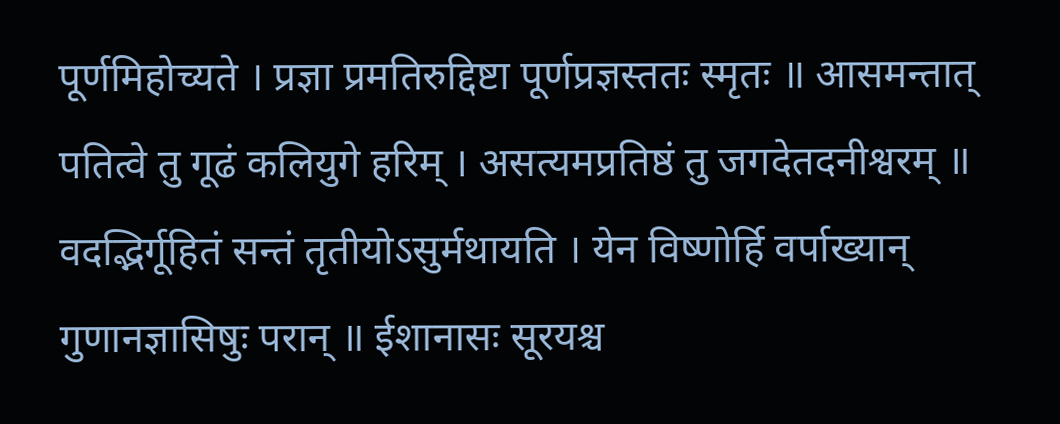पूर्णमिहोच्यते । प्रज्ञा प्रमतिरुद्दिष्टा पूर्णप्रज्ञस्ततः स्मृतः ॥ आसमन्तात् पतित्वे तु गूढं कलियुगे हरिम् । असत्यमप्रतिष्ठं तु जगदेतदनीश्वरम् ॥ वदद्भिर्गूहितं सन्तं तृतीयोऽसुर्मथायति । येन विष्णोर्हि वर्पाख्यान् गुणानज्ञासिषुः परान् ॥ ईशानासः सूरयश्च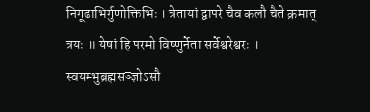निगूढाभिर्गुणोक्तिभिः । त्रेतायां द्वापरे चैव कलौ चैते क्रमात् त्रयः ॥ येषां हि परमो विष्णुर्नेता सर्वेश्वरेश्वरः ।
स्वयम्भुब्रह्मसञ्ज्ञोऽसौ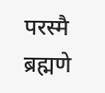परस्मै ब्रह्मणे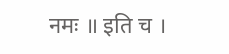नमः ॥ इति च ।